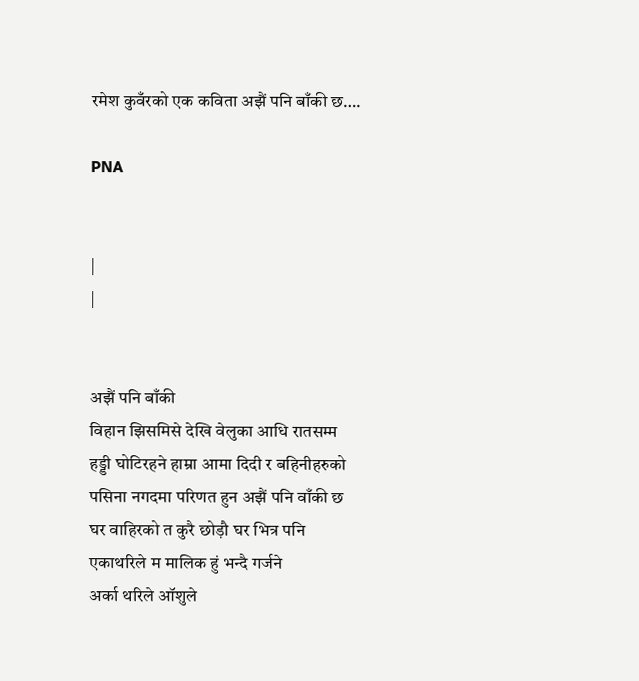रमेश कुवँरको एक कविता अझैं पनि बाँकी छ….

PNA


|
|


अझैं पनि बाँकी
विहान झिसमिसे देखि वेलुका आधि रातसम्म
हड्डी घोटिरहने हाम्रा आमा दिदी र बहिनीहरुको
पसिना नगदमा परिणत हुन अझैं पनि वाँकी छ
घर वाहिरको त कुरै छोड़ौ घर भित्र पनि
एकाथरिले म मालिक हुं भन्दै गर्जने
अर्का थरिले ऑशुले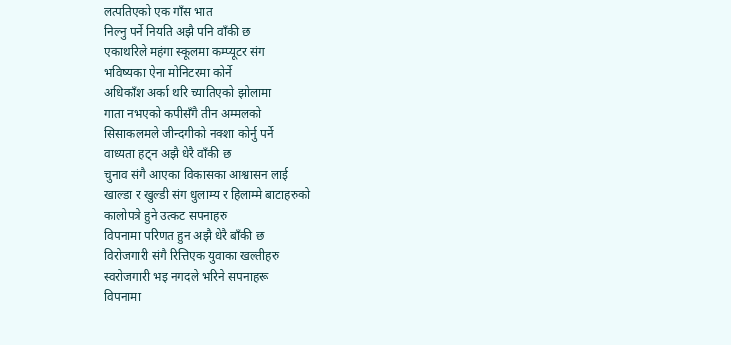लत्पतिएको एक गाँस भात
निल्नु पर्ने नियति अझै पनि वाँकी छ
एकाथरिले महंगा स्कूलमा कम्प्यूटर संग
भविष्यका ऐना मोनिटरमा कोर्ने
अधिकाँश अर्का थरि च्यातिएको झोलामा
गाता नभएको कपीसँगै तीन अम्मलको
सिसाकलमले जीन्दगीको नक्शा कोर्नु पर्ने
वाध्यता हट्न अझै धेरै वाँकी छ
चुनाव संगै आएका विकासका आश्वासन लाई
खाल्डा र खुल्डी संग धुलाम्य र हिलाम्मे बाटाहरुको
कालोपत्रे हुने उत्कट सपनाहरु
विपनामा परिणत हुन अझै धेरै बाँकी छ
विरोजगारी संगै रित्तिएक युवाका खल्तीहरु
स्वरोजगारी भइ नगदले भरिने सपनाहरू
विपनामा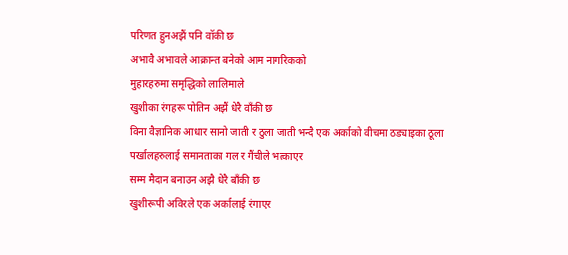परिणत हुनअझैं पनि वॉकी छ
अभावै अभावले आक्रान्त बनेको आम नागरिकको
मुहारहरुमा समृद्धिको लालिमाले
खुशीका रंगहरू पोतिन अझैं धेरै वाँकी छ
विना वैज्ञानिक आधार सानो जाती र ठुला जाती भन्दै एक अर्काको वीचमा ठड्याइका ठूला
पर्खालहरुलाई समानताका गल र गैंचीले भत्काएर
सम्म मैदान बनाउन अझै धेरै बाँकी छ
खुशीरूपी अविरले एक अर्कालाई रंगाएर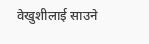वेखुशीलाई साउने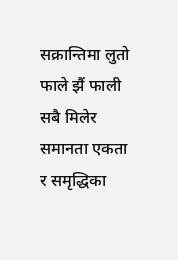सक्रान्तिमा लुतो फाले झैं फाली
सबै मिलेर समानता एकता र समृद्धिका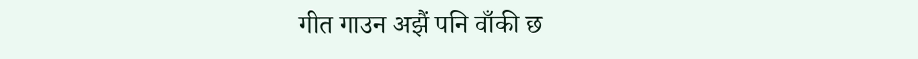गीत गाउन अझैं पनि वाँकी छ